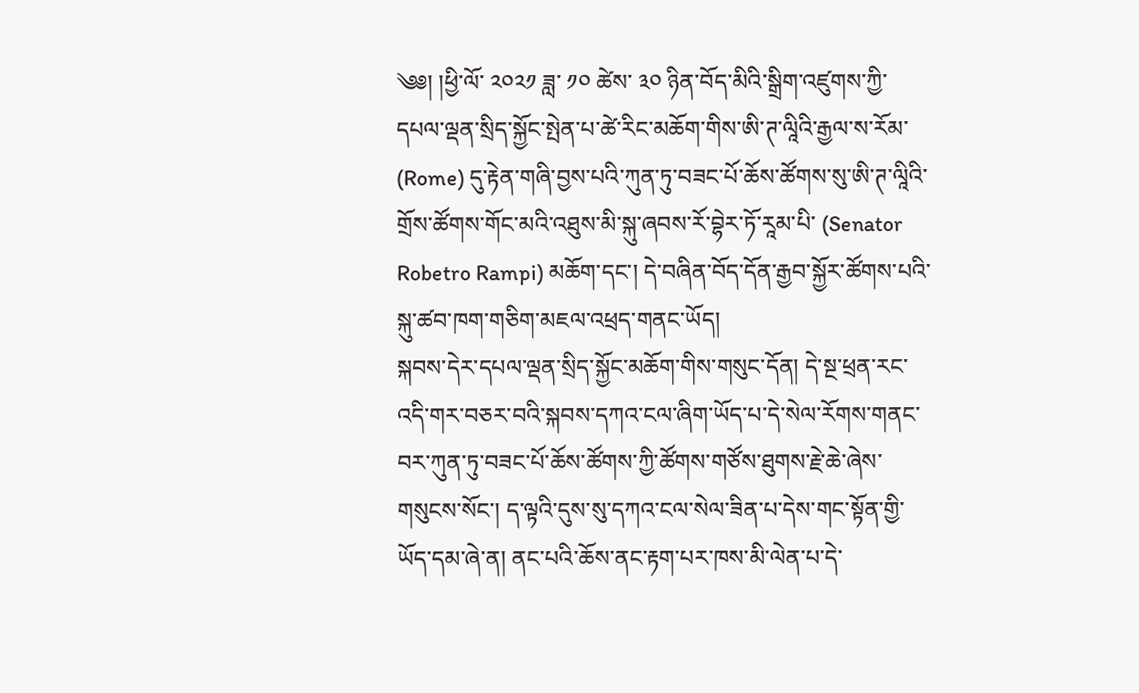༄༅། །ཕྱི་ལོ་ ༢༠༢༡ ཟླ་ ༡༠ ཚེས་ ༣༠ ཉིན་བོད་མིའི་སྒྲིག་འཛུགས་ཀྱི་དཔལ་ལྡན་སྲིད་སྐྱོང་སྤེན་པ་ཚེ་རིང་མཆོག་གིས་ཨི་ཊ་ལཱིའི་རྒྱལ་ས་རོམ་ (Rome) དུ་རྟེན་གཞི་བྱས་པའི་ཀུན་ཏུ་བཟང་པོ་ཆོས་ཚོགས་སུ་ཨི་ཊ་ལཱིའི་གྲོས་ཚོགས་གོང་མའི་འཐུས་མི་སྐུ་ཞབས་རོ་བྷེར་ཏོ་རཱམ་པི་ (Senator Robetro Rampi) མཆོག་དང་། དེ་བཞིན་བོད་དོན་རྒྱབ་སྐྱོར་ཚོགས་པའི་སྐུ་ཚབ་ཁག་གཅིག་མཇལ་འཕྲད་གནང་ཡོད།
སྐབས་དེར་དཔལ་ལྡན་སྲིད་སྐྱོང་མཆོག་གིས་གསུང་དོན། དེ་སྔ་ཕྲན་རང་འདི་གར་བཅར་བའི་སྐབས་དཀའ་ངལ་ཞིག་ཡོད་པ་དེ་སེལ་རོགས་གནང་བར་ཀུན་ཏུ་བཟང་པོ་ཆོས་ཚོགས་ཀྱི་ཚོགས་གཙོས་ཐུགས་རྗེ་ཆེ་ཞེས་གསུངས་སོང་། ད་ལྟའི་དུས་སུ་དཀའ་ངལ་སེལ་ཟིན་པ་དེས་གང་སྟོན་གྱི་ཡོད་དམ་ཞེ་ན། ནང་པའི་ཆོས་ནང་རྟག་པར་ཁས་མི་ལེན་པ་དེ་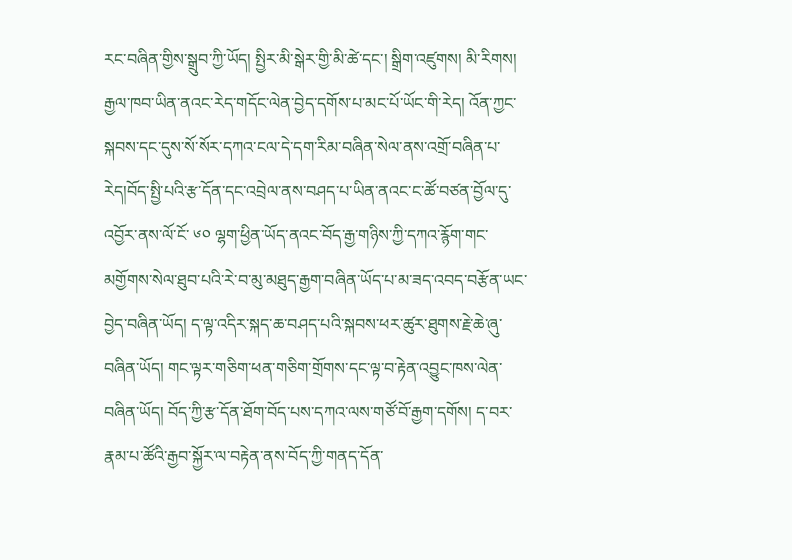རང་བཞིན་གྱིས་སྒྲུབ་ཀྱི་ཡོད། སྤྱིར་མི་སྒེར་གྱི་མི་ཚེ་དང་། སྒྲིག་འཛུགས། མི་རིགས། རྒྱལ་ཁབ་ཡིན་ནའང་རེད་གདོང་ལེན་བྱེད་དགོས་པ་མང་པོ་ཡོང་གི་རེད། འོན་ཀྱང་སྐབས་དང་དུས་སོ་སོར་དཀའ་ངལ་དེ་དག་རིམ་བཞིན་སེལ་ནས་འགྲོ་བཞིན་པ་རེད།བོད་སྤྱི་པའི་རྩ་དོན་དང་འབྲེལ་ནས་བཤད་པ་ཡིན་ནའང་ང་ཚོ་བཙན་བྱོལ་དུ་འབྱོར་ནས་ལོ་ངོ་ ༦༠ ལྷག་ཕྱིན་ཡོད་ནའང་བོད་རྒྱ་གཉིས་ཀྱི་དཀའ་རྙོག་གང་མགྱོགས་སེལ་ཐུབ་པའི་རེ་བ་མུ་མཐུད་རྒྱག་བཞིན་ཡོད་པ་མ་ཟད་འབད་བརྩོན་ཡང་བྱེད་བཞིན་ཡོད། ད་ལྟ་འདིར་སྐད་ཆ་བཤད་པའི་སྐབས་ཕར་ཚུར་ཐུགས་རྗེ་ཆེ་ཞུ་བཞིན་ཡོད། གང་ལྟར་གཅིག་ཕན་གཅིག་གྲོགས་དང་ལྟ་བ་རྟེན་འབྱུང་ཁས་ལེན་བཞིན་ཡོད། བོད་ཀྱི་རྩ་དོན་ཐོག་བོད་པས་དཀའ་ལས་གཙོ་བོ་རྒྱག་དགོས། ད་བར་རྣམ་པ་ཚོའི་རྒྱབ་སྐྱོར་ལ་བརྟེན་ནས་བོད་ཀྱི་གནད་དོན་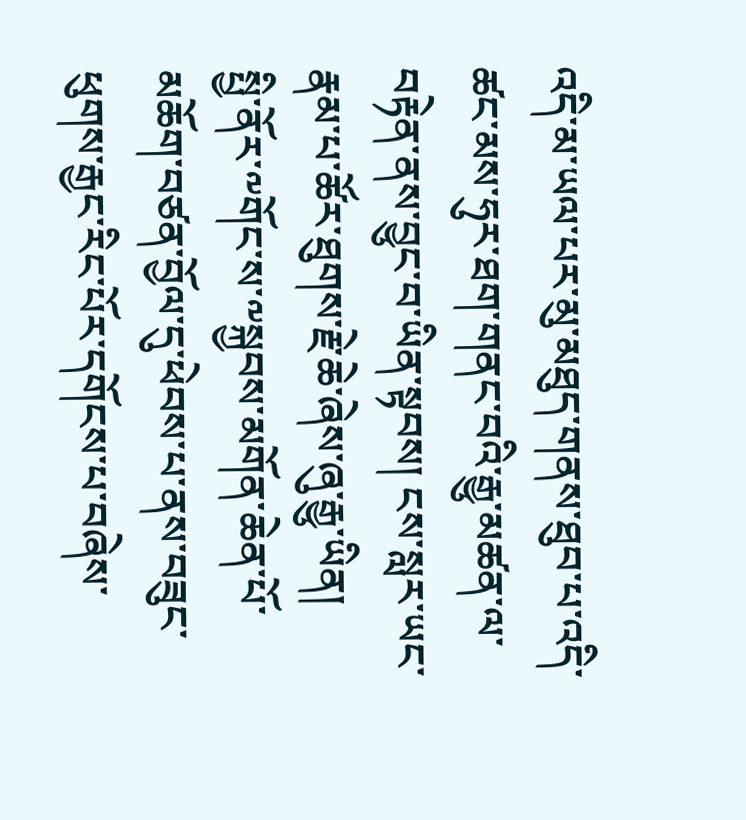འདི་མ་ཡལ་པར་མུ་མཐུད་གནས་ཐུབ་པ་འདི་ཚང་མས་ཧུར་ཐག་གནང་བའི་རྒྱུ་མཚན་ལ་བརྟེན་ནས་བྱུང་བ་ཡིན་སྟབས། ངས་སླར་ཡང་རྣམ་པ་ཚོར་ཐུགས་རྗེ་ཆེ་ཞེས་ཞུ་རྒྱུ་ཡིན།
སྤྱི་ནོར་༸གོང་ས་༸སྐྱབས་མགོན་ཆེན་པོ་མཆོག་བཙན་བྱོལ་དུ་ཕེབས་པ་ནས་བཟུང་ཕུགས་རྒྱང་རིང་པོར་དགོངས་པ་བཞེས་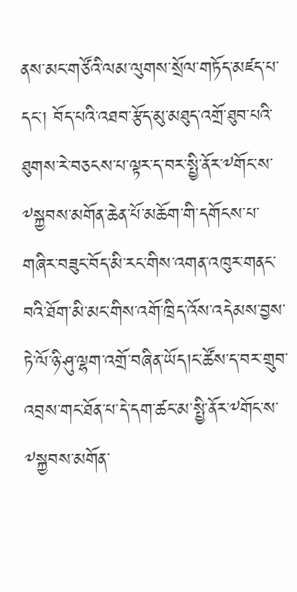ནས་མང་གཙོའི་ལམ་ལུགས་སྲོལ་གཏོད་མཛད་པ་དང་། བོད་པའི་འཐབ་རྩོད་མུ་མཐུད་འགྲོ་ཐུབ་པའི་ཐུགས་རེ་བཅངས་པ་ལྟར་ད་བར་སྤྱི་ནོར་༸གོང་ས་༸སྐྱབས་མགོན་ཆེན་པོ་མཆོག་གི་དགོངས་པ་གཞིར་བཟུང་བོད་མི་རང་གིས་འགན་འཁུར་གནང་བའི་ཐོག་མི་མང་གིས་འགོ་ཁྲིད་འོས་འདེམས་བྱས་ཏེ་ལོ་ཉི་ཤུ་ལྷག་འགྲོ་བཞིན་ཡོད།ང་ཚོས་ད་བར་གྲུབ་འབྲས་གང་ཐོན་པ་དེ་དག་ཚང་མ་སྤྱི་ནོར་༸གོང་ས་༸སྐྱབས་མགོན་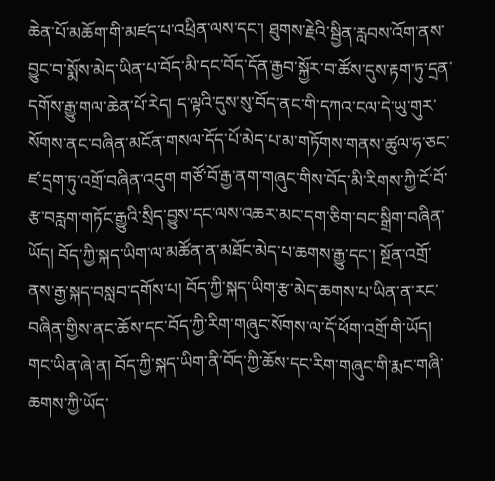ཆེན་པོ་མཆོག་གི་མཛད་པ་འཕྲིན་ལས་དང་། ཐུགས་རྗེའི་སྦྱིན་རླབས་འོག་ནས་བྱུང་བ་སྨོས་མེད་ཡིན་པ་བོད་མི་དང་བོད་དོན་རྒྱབ་སྐྱོར་བ་ཚོས་དུས་རྟག་ཏུ་དྲན་དགོས་རྒྱུ་གལ་ཆེན་པོ་རེད། ད་ལྟའི་དུས་སུ་བོད་ནང་གི་དཀའ་ངལ་དེ་ཡུ་གུར་སོགས་ནང་བཞིན་མངོན་གསལ་དོད་པོ་མེད་པ་མ་གཏོགས་གནས་ཚུལ་ཧ་ཅང་ཛ་དྲག་ཏུ་འགྲོ་བཞིན་འདུག གཙོ་བོ་རྒྱ་ནག་གཞུང་གིས་བོད་མི་རིགས་ཀྱི་ངོ་བོ་རྩ་བརླག་གཏོང་རྒྱུའི་སྲིད་བྱུས་དང་ལས་འཆར་མང་དག་ཅིག་བང་སྒྲིག་བཞིན་ཡོད། བོད་ཀྱི་སྐད་ཡིག་ལ་མཚོན་ན་མཐོང་མེད་པ་ཆགས་རྒྱུ་དང་། སྔོན་འགྲོ་ནས་རྒྱ་སྐད་བསླབ་དགོས་པ། བོད་ཀྱི་སྐད་ཡིག་རྩ་མེད་ཆགས་པ་ཡིན་ན་རང་བཞིན་གྱིས་ནང་ཆོས་དང་བོད་ཀྱི་རིག་གཞུང་སོགས་ལ་དོ་ཕོག་འགྲོ་གི་ཡོད། གང་ཡིན་ཞེ་ན། བོད་ཀྱི་སྐད་ཡིག་ནི་བོད་ཀྱི་ཆོས་དང་རིག་གཞུང་གི་རྨང་གཞི་ཆགས་ཀྱི་ཡོད་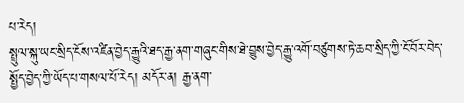པ་རེད།
སྤྲུལ་སྐུ་ཡང་སྲིད་ངོས་འཛིན་བྱེད་རྒྱུའི་ཐད་རྒྱ་ནག་གཞུང་གིས་ཐེ་བྱུས་བྱེད་རྒྱུ་འགོ་བཙུགས་ཏེ་ཆབ་སྲིད་ཀྱི་ངོ་བོར་བེད་སྤྱོད་བྱེད་ཀྱི་ཡོད་པ་གསལ་པོ་རེད། མདོར་ན། རྒྱ་ནག་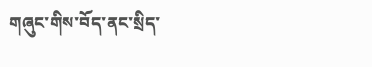གཞུང་གིས་བོད་ནང་སྲིད་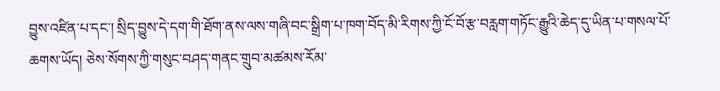བྱུས་འཛིན་པ་དང་། སྲིད་བྱུས་དེ་དག་གི་ཐོག་ནས་ལས་གཞི་བང་སྒྲིག་པ་ཁག་བོད་མི་རིགས་ཀྱི་ངོ་བོ་རྩ་བརླག་གཏོང་རྒྱུའི་ཆེད་དུ་ཡིན་པ་གསལ་པོ་ཆགས་ཡོད། ཅེས་སོགས་ཀྱི་གསུང་བཤད་གནང་གྲུབ་མཚམས་རོམ་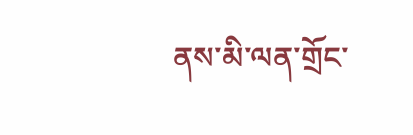ནས་མི་ལན་གྲོང་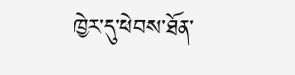ཁྱེར་དུ་ཕེབས་ཐོན་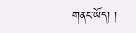གནང་ཡོད། །